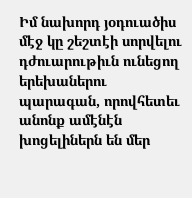Իմ նախորդ յօդուածիս մէջ կը շեշտէի սորվելու դժուարութիւն ունեցող երեխաներու պարագան, որովհետեւ անոնք ամէնէն խոցելիներն են մեր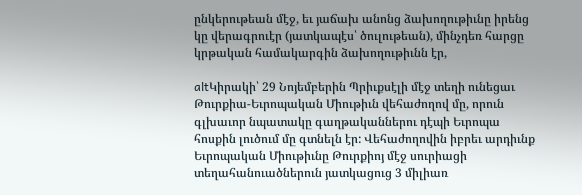ընկերութեան մէջ, եւ յաճախ անոնց ձախողութիւնը իրենց կը վերագրուէր (յատկապէս՝ ծուլութեան), մինչդեռ հարցը կրթական համակարգին ձախողութիւնն էր,

altԿիրակի՝ 29 Նոյեմբերին Պրիւքսէլի մէջ տեղի ունեցաւ Թուրքիա-Եւրոպական Միութիւն վեհաժողով մը, որուն գլխաւոր նպատակը գաղթականներու դէպի Եւրոպա հոսքին լուծում մը գտնելն էր: Վեհաժողովին իբրեւ արդիւնք Եւրոպական Միութիւնը Թուրքիոյ մէջ սուրիացի տեղահանուածներուն յատկացուց 3 միլիառ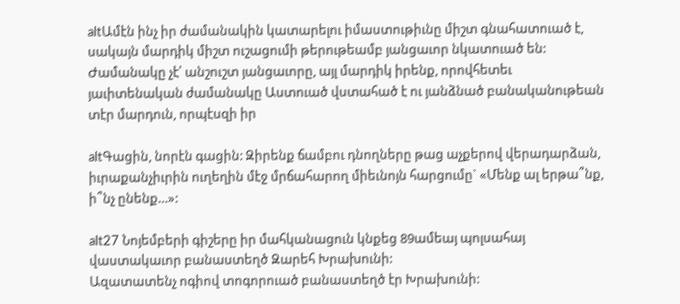altԱմէն ինչ իր ժամանակին կատարելու իմաստութիւնը միշտ գնահատուած է, սակայն մարդիկ միշտ ուշացումի թերութեամբ յանցաւոր նկատուած են: Ժամանակը չէ՛ անշուշտ յանցաւորը, այլ մարդիկ իրենք, որովհետեւ յաւիտենական ժամանակը Աստուած վստահած է ու յանձնած բանականութեան տէր մարդուն, որպէսզի իր

altԳացին, նորէն գացին: Զիրենք ճամբու դնողները թաց աչքերով վերադարձան, իւրաքանչիւրին ուղեղին մէջ մրճահարող միեւնոյն հարցումը` «Մենք ալ երթա՞նք, ի՞նչ ընենք…»:

alt27 Նոյեմբերի գիշերը իր մահկանացուն կնքեց 89ամեայ պոլսահայ վաստակաւոր բանաստեղծ Զարեհ Խրախունի:
Ազատատենչ ոգիով տոգորուած բանաստեղծ էր Խրախունի: